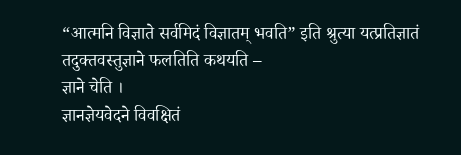“आत्मनि विज्ञाते सर्वमिदं विज्ञातम् भवति” इति श्रुत्या यत्प्रतिज्ञातं तदुक्तवस्तुज्ञाने फलतिति कथयति –
ज्ञाने चेति ।
ज्ञानज्ञेयवेदने विवक्षितं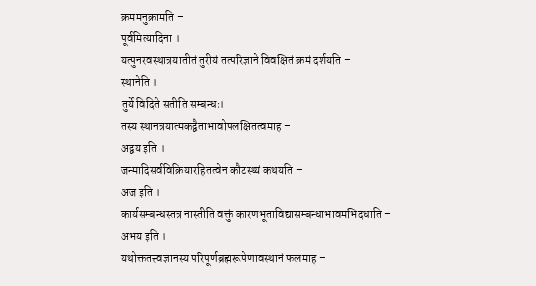क्रममनुक्रामति –
पूर्वमित्यादिना ।
यत्पुनरवस्थात्रयातीतं तुरीयं तत्परिज्ञाने विवक्षितं क्रमं दर्शयति –
स्थानेति ।
तुर्ये विदिते सतीति सम्बन्धः।
तस्य स्थानत्रयात्मकद्वैताभावोपलक्षितत्वमाह –
अद्वय इति ।
जन्मादिसर्वविक्रियारहितत्वेन कौटस्थ्यं कथयति –
अज इति ।
कार्यसम्बन्धस्तत्र नास्तीति वक्तुं कारणभूताविद्यासम्बन्धाभावमभिदधाति –
अभय इति ।
यथोक्ततत्त्वज्ञानस्य परिपूर्णब्रह्मरूपेणावस्थानं फलमाह –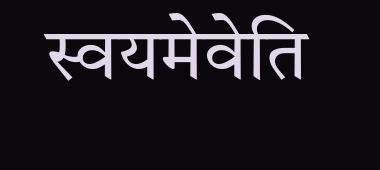स्वयमेवेति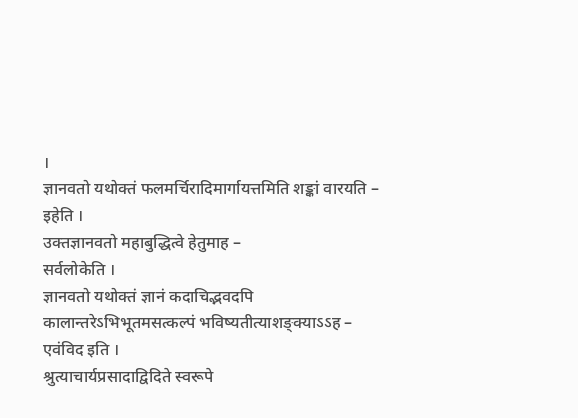।
ज्ञानवतो यथोक्तं फलमर्चिरादिमार्गायत्तमिति शङ्कां वारयति –
इहेति ।
उक्तज्ञानवतो महाबुद्धित्वे हेतुमाह –
सर्वलोकेति ।
ज्ञानवतो यथोक्तं ज्ञानं कदाचिद्भवदपि कालान्तरेऽभिभूतमसत्कल्पं भविष्यतीत्याशङ्क्याऽऽह –
एवंविद इति ।
श्रुत्याचार्यप्रसादाद्विदिते स्वरूपे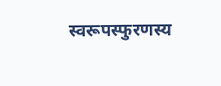स्वरूपस्फुरणस्य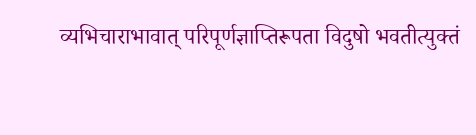व्यभिचाराभावात् परिपूर्णज्ञाप्तिरूपता विदुषो भवतीत्युक्तं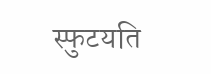स्फुटयति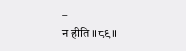–
न हीति ॥८९॥